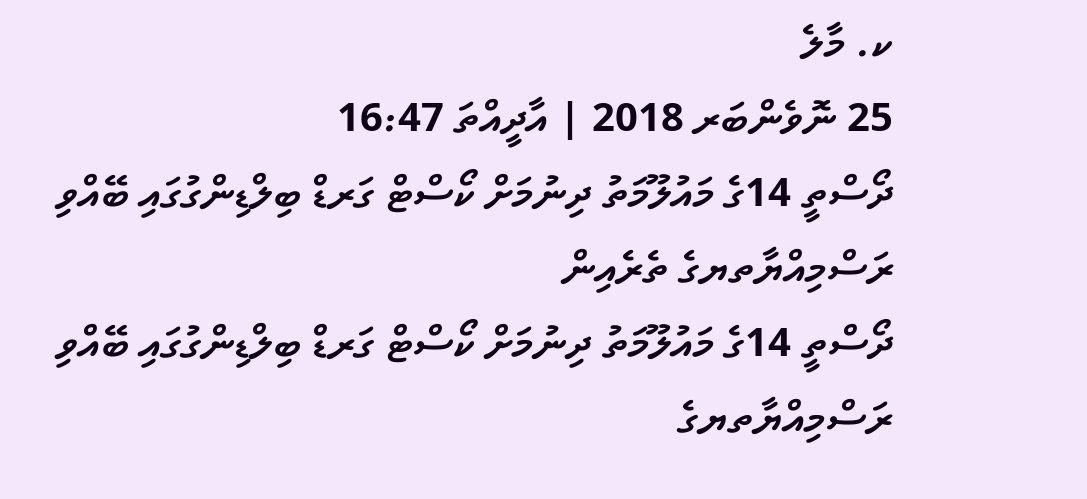ކ. މާލެ
25 ނޮވެންބަރ 2018 | އާދީއްތަ 16:47
ދޯސްތީ 14ގެ މައުލޫމަތު ދިނުމަށް ކޯސްޓް ގަރޑް ބިލްޑިންގުގައި ބޭއްވި ރަސްމިއްޔާތޔގެ ތެރެއިން
ދޯސްތީ 14ގެ މައުލޫމަތު ދިނުމަށް ކޯސްޓް ގަރޑް ބިލްޑިންގުގައި ބޭއްވި ރަސްމިއްޔާތޔގެ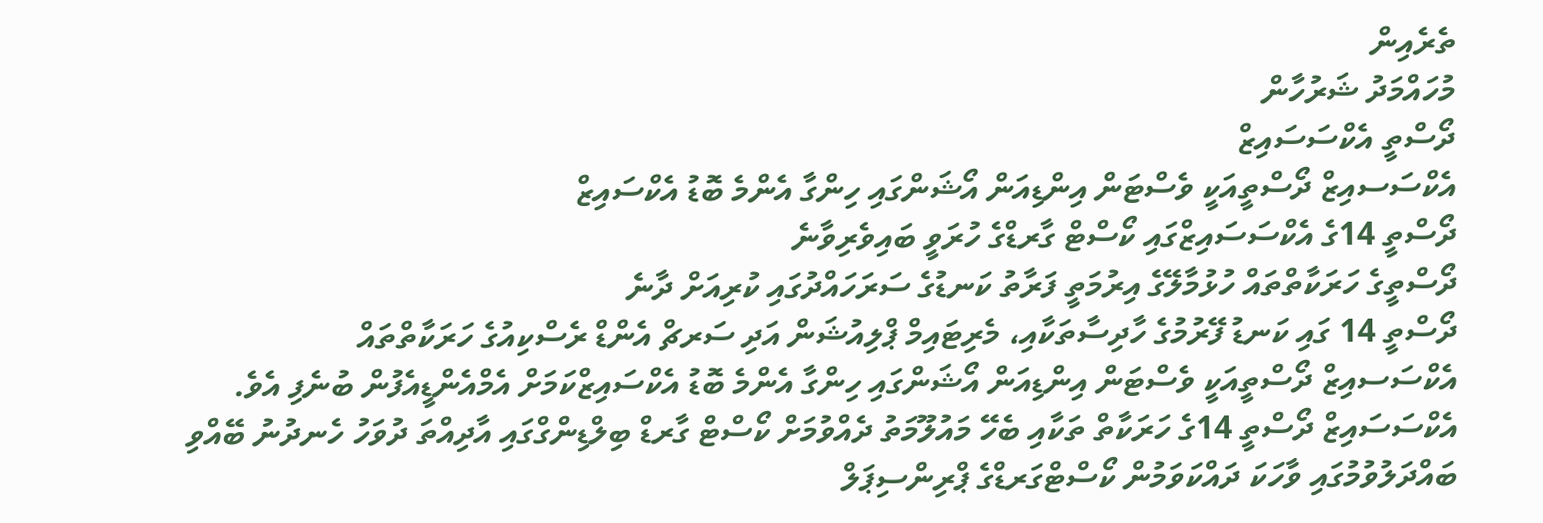ތެރެއިން
މުހައްމަދު ޝަރުހާން
ދޯސްތީ އެކްސަސައިޒް
އެކްސަސއިޒް ދޯސްތީއަކީ ވެސްޓަން އިންޑިއަން އޯޝަންގައި ހިންގާ އެންމެ ބޮޑު އެކްސައިޒް
ދޯސްތީ 14ގެ އެކްސަސައިޒްގައި ކޯސްޓް ގާރޑްގެ ހުރަވީ ބައިވެރިވާނެ
ދޯސްތީގެ ހަރަކާތްތައް ހުޅުމާލޭގެ އިރުމަތީ ފަރާތު ކަނޑުގެ ސަރަހައްދުގައި ކުރިއަށް ދާނެ
ދޯސްތީ 14 ގައި ކަނޑު ފޭރުމުގެ ހާދިސާތަކާއި، މެރިޓައިމް ޕްލިއުޝަން އަދި ސަރޗް އެންޑް ރެސްކިއުގެ ހަރަކާތްތައް
އެކްސަސއިޒް ދޯސްތީއަކީ ވެސްޓަން އިންޑިއަން އޯޝަންގައި ހިންގާ އެންމެ ބޮޑު އެކްސައިޒްކަމަށް އެމްއެންޑީއެފުން ބުނެފި އެވެ.
އެކްސަސައިޒް ދޯސްތީ 14ގެ ހަރަކާތް ތަކާއި ބެހޭ މައުލޫމަތު ދެއްވުމަށް ކޯސްޓް ގާރޑް ބިލްޑިންގްގައި އާދިއްތަ ދުވަހު ހެނދުނު ބޭއްވި ބައްދަލުވުމުގައި ވާހަކަ ދައްކަވަމުން ކޯސްޓްގަރޑްގެ ޕްރިންސިޕަލް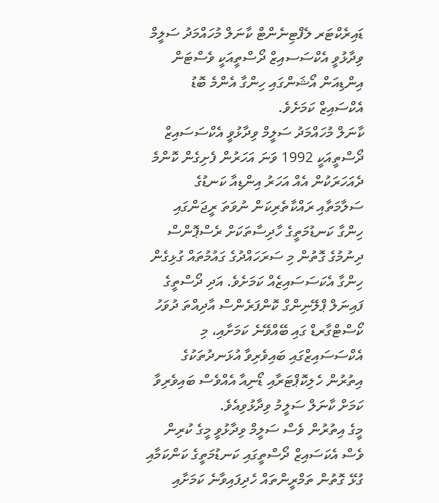ޑައިރެކްޓަރ ލެފްޓިނެންޓް ކާނަލް މުހައްމަދު ސަލީމް ވިދާޅުވީ އެކްސަސއިޒް ދޯސްތީއަކީ ވެސްޓަން އިންޑިއަން އޯޝަންގައި ހިންގާ އެންމެ ބޮޑު އެކްސައިޒް ކަމަށެވެ.
ކާނަލް މުހައްމަދު ސަލީމް ވިދާޅުވީ އެކްސަސައިޒް ދޯސްތީއަކީ 1992 ވަނަ އަހަރުން ފެށިގެން ކޮންމެ ދެއަހަރަކުން އެއް އަހަރު އިންޑިއާ ކަނޑުގެ ސަލާމަތާއި ރައްކާތެރިކަން ނުވަތަ ރީޖަންގައި ހިންގާ ކަނޑުމަތީގެ ހާދިސާތަކަށް ރެސްޕޮންސް ދިނުމުގެ ގޮތުން މި ސަރަހައްދުގެ ގައުމުތައް ގުޅިގެން ހިންގާ އެކަސަސައިޒެއް ކަމަށެވެ. އަދި ދޯސްތީގެ ފައިނަލް ޕްލޭނިންގް ކޮންފަރެންސް އާދިއްތަ ދުވަހު ކޯސްޓްގާރޑް ގައި ބޭއްވޭނެ ކަމަށާއި، މި އެކްސަސައިޒްގައި ބައިވެރިވާ އުޅަނދުތަކުގެ އިތުރުން ހެލިކޮޕްޓަރާއި ޑޯނިއާ އެއްވެސް ބައިވެރިވާ ކަމަށް ކާނަލް ސަލީމު ވިދާޅުވިއެވެ.
މީގެ އިތުރުން ވެސް ސަލީމް ވިދާޅުވީ މީގެ ކުރިން ވެސް އެކަސައިޒް ދޯސްތީގައި ކަނޑުމަތީގެ ކަންކަމާއި ގުޅޭ ގޮތުން ތަމްރީންތައް ހެދިފައިވާނެ ކަމަށާއި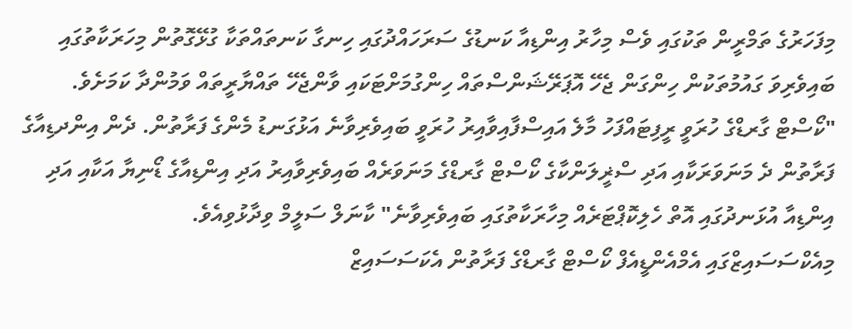މިފަހަރުގެ ތަމްރީން ތަކުގައި ވެސް މިހާރު އިންޑިއާ ކަނޑުގެ ސަރަހައްދުގައި ހިނގާ ކަނތައްތަކާ ގުޅޭގޮތުން މިހަރަކާތުގައި ބައިވެރިވަ ގައުމުތަކުން ހިންގަން ޖެހޭ އޮޕަރޭޝަންސްތައް ހިންގުމަށްޓަކައި ވާންޖެހޭ ތައްޔާރީތައް ވަމުންދާ ކަމަށެވެ.
"ކޯސްޓް ގާރޑްގެ ހުރަވީ ރީފިޓައްފަހު މާލެ އައިސްފާއިވާއިރު ހުރަވީ ބައިވެރިވާނެ އަޅުގަނޑު މެންގެ ފަރާތުން. ދެން އިންދޑިއާގެ ފަރާތުން ދެ މަނަވަރަކާއި އަދި ސްޜީލަންކާގެ ކޯސްޓް ގާރޑްގެ މަނަވަރެއް ބައިވެރިވާއިރު އަދި އިންޑިއާގެ ޑޯނިޔާ އަކާއި އަދި އިންޑިއާ އުޅަނދުގައި އޮތް ހެލިކޮޕްޓަރެއް މިހާރަކާތުގައި ބައިވެރިވާނެ" ކާނަލް ސަލީމް ވިދާޅުވިއެވެ.
މިއެކްސަސައިޒްގައި އެމްއެންޑީއެފް ކޯސްޓް ގާރޑްގެ ފަރާތުން އެކަސަސައިޒް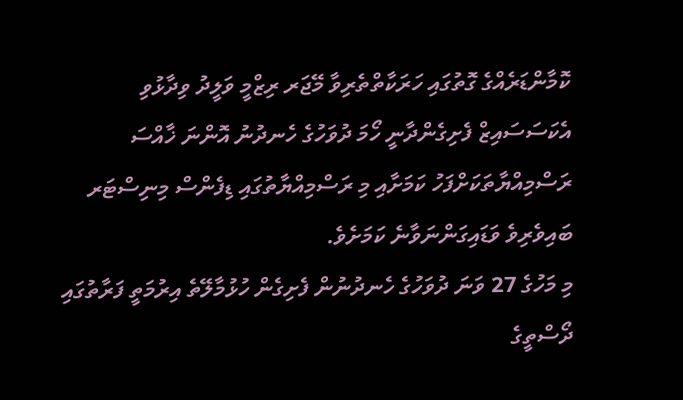ކޮމާންޑަރެއްގެ ގޮތުގައި ހަރަކާތްތެރިވާ މޭޖަރ ރިޒްމީ ވަލީދު ވިދާޅުވި އެކަސަސައިޒް ފެށިގެންދާނީ ހޯމަ ދުވަހުގެ ހެނދުނު އޮންނަ ޚާއްސަ ރަސްމިއްޔާތަކަށްފަހު ކަމަށާއި މި ރަސްމިއްޔާތުގައި ޑިފެންސް މިނިސްޓަރ ބައިވެރިވެ ވަޑައިގަންނަވާނެ ކަމަށެވެ.
މި މަހުގެ 27 ވަނަ ދުވަހުގެ ހެނދުނުން ފެށިގެން ހުޅުމާލޭތެ އިރުމަތީ ފަރާތުގައި ދޯސްތީގެ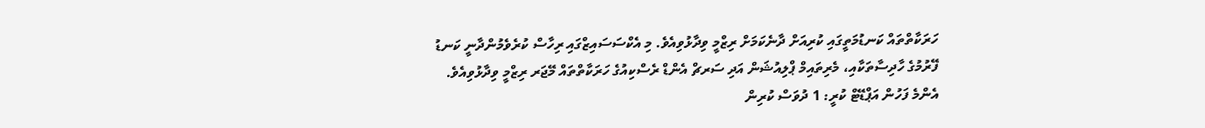ހަރަކާތްތައް ކަނޑުމަތީގައި ކުރިއަށް ދާނެކަމަށް ރިޒްމީ ވިދާޅުވިއެވެ. މި އެކްސަސައިޒްގައި ރިހާސް ކުރެވެމުންދާނީ ކަނޑު ފޭރުމުގެ ހާދިސާތަކާއި، މެރިތައިމް ޕްލިއުޝަން އަދި ސަރޗް އެންޑް ރެސްކިއުގެ ހަރަކާތްތައް މޭޖަރ ރިޒްމީ ވިދާޅުވިއެވެ.
އެންމެ ފަހުން އަޕްޑޭޓް ކުރީ: 1 ދުވަސް ކުރިން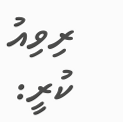ރިވިއު ކުރީ: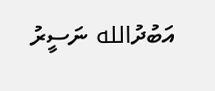އަބުދުالله ނަސީރު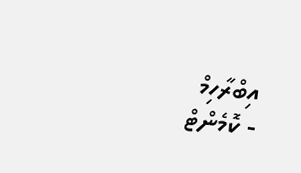އިބްރާހިމް
- ކޮމެންޓް